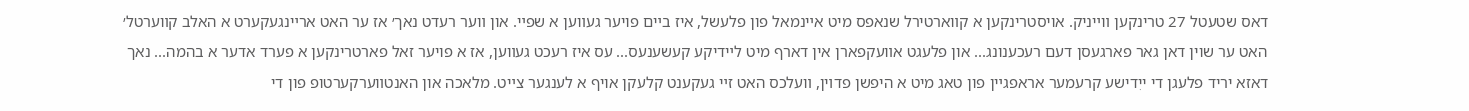דאס שטעטל 27 טרינקען װײניק. אויסטרינקען א קװארטירל שנאפס מיט אײנמאל פון פלעשל, איז בײם פויער געװען א שפײ. און װער רעדט נאך׳ אז ער האט ארײנגעקערט א האלב קװערטל׳ האט ער שוין דאן גאר פארגעסן דעם רעכענונג... און פלעגט אװעקפארן אין דארף מיט לײדיקע קעשענעס... עס איז רעכט געװען, אז א פויער זאל פארטרינקען א פערד אדער א בהמה... נאך דאזא יריד פלעגן די ייִדישע קרעמער אראפגײן פון טאג מיט א היפשן פדױן, װעלכס האט זײ געקענט קלעקן אויף א לענגער צײט. מלאכה און האנטװערקערטופ פון די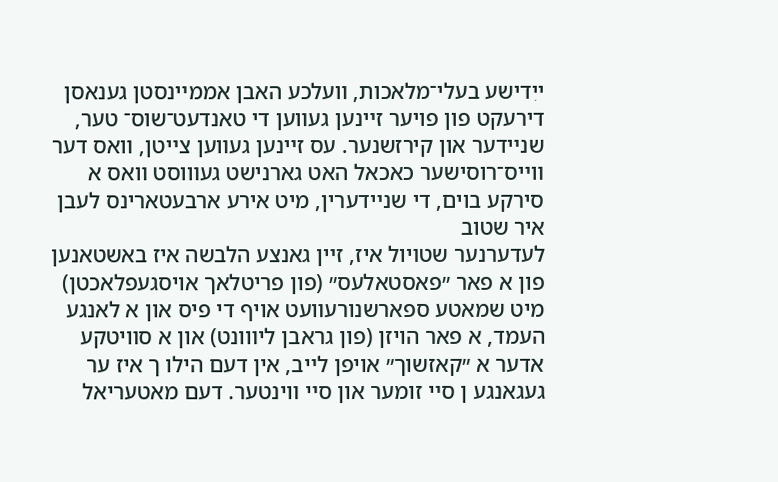ייִדישע בעלי־מלאכות, װעלכע האבן אממײנסטן גענאסן דירעקט פון פויער זײנען געװען די טאנדעט־שוס־ טער, שנײדער און קירזשנער. עס זײנען געװען צײטן, װאס דער װײס־רוסישער כאכאל האט גארנישט געװוסט װאס א סירקע בוים, די שנײדערין, מיט אירע ארבעטארינס לעבן איר שטוב
לעדערנער שטױול איז, זײן גאנצע הלבשה איז באשטאנען פון א פאר ״פאסטאלעס״ (פון פריטלאך אויסגעפלאכטן) מיט שמאטע ספארשנורעװעט אויף די פיס און א לאנגע העמד, א פאר הויזן (פון גראבן ליװונט) און א סװיטקע אדער א ״קאזשוך״ אויפן לײב, אין דעם הילו ך איז ער געגאנגע ן סײ זומער און סײ װינטער. דעם מאטעריאל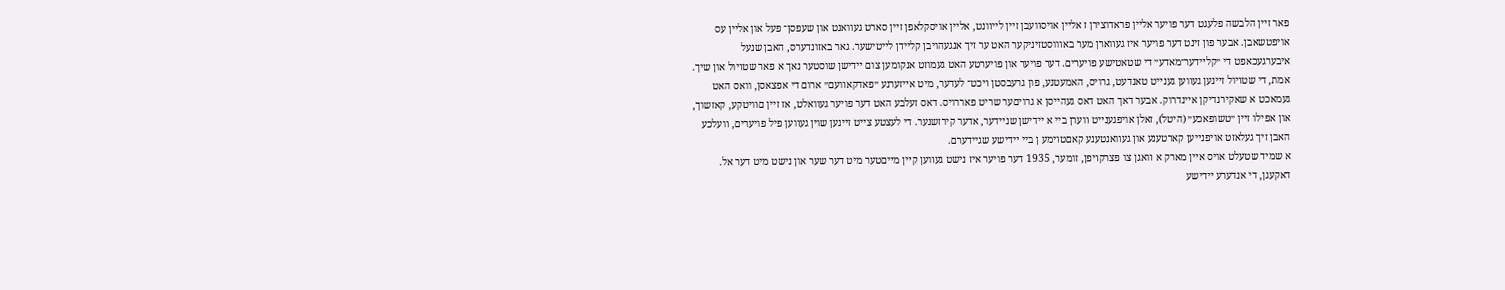פאר זײן הלבשה פלעגט דער פויער אלײן פראדוצירן ז אלײן אויסװעבן זײן לײװנט, אלײן אויסקלאפן זײן סארט געװאנט און שעפסן־ פעל און אלײן עס אויפטשאבן. אבער פון זינט דער פויער איז געװארן מער באװוסטזיניקער האט ער זיך אנגעהויבן קלײדן לײטישער. גאר באזונדערס, האבן שנעל איבערגעכאפט די ״קלײדער־מאדע״ די שטאטישע פויערים. דער פויער און פויערטע האט געמוזט אנקומען צום ײדישן שוסטער נאך א פאר שטױול און שיך. אמת, די שטױול זײנען געװען גענײט טאנדעט, גרויס, האמעטנע, פון גרעבסטן ױכט־ לעדער, מיט אײזערנע ״פאדקאװעם״ ארום די אפצאסן, וואס האט געמאכט א שאקירנדיקן אײנדרוק. אבער דאך האט דאס געהײסן א גרויםער שריט פאררויס. דאס זעלבע האט דער פויער געװאלט, אז זײן םװיטקע, קאזשוך, און אפילו זײן ״טשופאכע״ (היטל), זאלן אויפגענײט װערן ביי א ײדישן שנײדער, אדער קירזשנער. די לעצטע צײט זײנען שוין געװען פיל פויערים, װעלכע האבן זיך געלאזט אויפנײען קארטענע און געװאנטענע קאםטױמע ן ביי ײדישע שגיידערם.
א שמיד שטעלט אויס אײן מארק א װאגן צו פצרקױפן, זומער, 1935 דער פויער איז נישט געװען קײן מײםטער מיט דער שער און נישט מיט דער אל. דאקעגן, די אנדערע ײדישע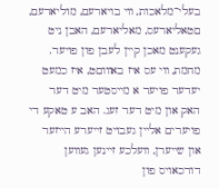בעלי־מלאכות, װי בויארעם, מוליארעם, םטאליארעס, מאליארעם, האבן ניט געקענט מאכן קײן לעבן פון פויער. מחמת, װי עס איז באװוםט, איז כמעט יעדער פויער א מײסטער מיט דער האק און מיט דער זעג. האב ע טאקע די פויערים אלײן געבויט זײערע הײזער און שײערן, װעלכע זײנען געװען דורכאויס פון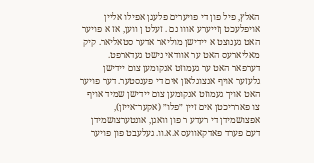האלץ, פיל פון די פויערים פלעגן אפילו אלײן אויפלעכט ןזײערע אװו נם . זעלט ן װען, אז א פויער האט גענוצט א ײדישן מוליאר אדער סטאליאר. קיק מאליארעס האט ער אװדאי נישט געדארפט. דערפאר האט ער געמוזט אנקומען צום ײדישן גלעזער אויף אנצוגלאזן אים די פענסטער. דער פויער האט אויך געמוזט אנקומען צום ײדישן שמיד אויף צו פארריכטן אים זײן ״פלו״ (אקער־אײזן), אפצושמידן די רעדע ר פון װאגן, אונטערצושמידן דעם פערד פאדקאװעס א.א.װ. געלעבט פון פויער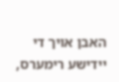האבן אויך די ײדישע רימערס,